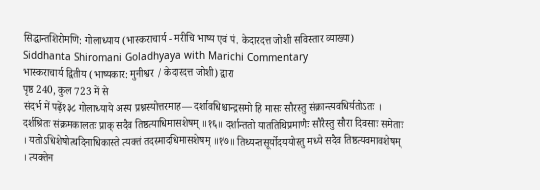सिद्धान्तशिरोमणि: गोलाध्याय (भास्कराचार्य - मरीचि भाष्य एवं पं. केदारदत्त जोशी सविस्तार व्याख्या)
Siddhanta Shiromani Goladhyaya with Marichi Commentary
भास्कराचार्य द्वितीय (भाष्यकार: मुनीश्वर / केदारदत्त जोशी) द्वारा
पृष्ठ 240, कुल 723 में से
संदर्भ में पढ़ें१३८ गोलाध्याये अस्य प्रश्नस्योत्तरमाह— दर्शावधिश्चान्द्रसमो हि मासः सौरस्तु संक्रान्त्यवधिर्यतोऽतः । दर्शश्रितः संक्रमकालतः प्राक् सदैव तिष्ठत्याधिमासशेषम् ॥१६॥ दर्शान्ततो याततिथिप्रमाणैः सौरैस्तु सौरा दिवसाः समेताः । यतोऽधिशेषोत्थदिनाधिकास्ते त्यक्तं तदस्मादधिमासशेषम् ॥१७॥ तिथ्यन्तसूर्योदययोस्तु मध्ये सदैव तिष्ठत्यवमावशेषम् । त्यक्तेन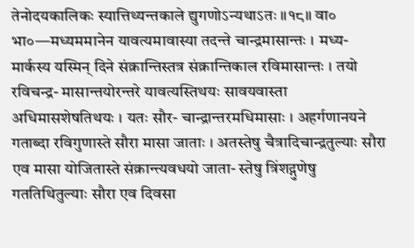तेनोदयकालिकः स्यात्तिथ्यन्तकाले द्युगणोऽन्यथाऽतः ॥१८॥ वा० भा०—मध्यममानेन यावत्यमावास्या तदन्ते चान्द्रमासान्तः । मध्य- मार्कस्य यस्मिन् दिने संक्रान्तिस्तत्र संक्रान्तिकाल रविमासान्तः । तयो रविचन्द्र- मासान्तयोरन्तरे यावत्यस्तिथयः सावयवास्ता अधिमासशेषतिथयः । यतः सौर- चान्द्रान्तरमधिमासाः । अहर्गणानयने गताब्दा रविगुणास्ते सौरा मासा जाताः । अतस्तेषु चैत्रादिचान्द्रतुल्याः सौरा एव मासा योजितास्ते संक्रान्त्यवधयो जाता- स्तेषु त्रिंशद्गुणेषु गततिथितुल्याः सौरा एव दिवसा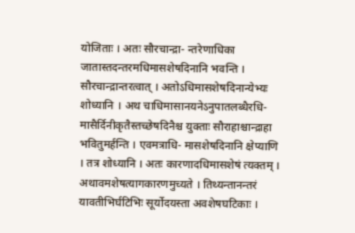योजिताः । अतः सौरचान्द्रा- न्तरेणाधिका जातास्तदन्तरमधिमासशेषदिनानि भवन्ति । सौरचान्द्रान्तरत्वात् । अतोऽधिमासशेषदिनान्येभ्यः शोध्यानि । अथ चाधिमासानयनेऽनुपातलब्धैरधि- मासैर्दिनीकृतैस्तच्छेषदिनैश्च युक्ताः सौराहाश्चान्द्राहा भवितुमर्हन्ति । एवमत्राधि- मासशेषदिनानि क्षेप्याणि । तत्र शोध्यानि । अतः कारणादधिमासशेषं त्यक्तम् । अथावमशेषत्यागकारणमुच्यते । तिथ्यन्तानन्तरं यावतीभिर्घटिभिः सूर्योदयस्ता अवशेषघटिकाः ।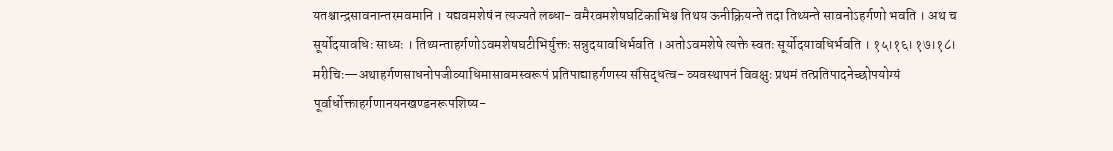यतश्चान्द्रसावनान्तरमवमानि । यद्यवमशेषं न त्यज्यते लब्धा- वमैरवमशेषघटिकाभिश्च तिथय ऊनीक्रियन्ते तदा तिथ्यन्ते सावनोऽहर्गणो भवति । अथ च सूर्योदयावधिः साध्यः । तिथ्यन्ताहर्गणोऽवमशेषघटीभिर्युक्तः सन्नुदयावधिर्भवति । अतोऽवमशेषे त्यक्ते स्वतः सूर्योदयावधिर्भवति । १५।१६। १७।१८। मरीचिः—अथाहर्गणसाधनोपजीव्याधिमासावमस्वरूपं प्रतिपाद्याहर्गणस्य संसिद्धत्व- व्यवस्थापनं विवक्षुः प्रथमं तत्प्रतिपादनेच्छोपयोग्यं पूर्वार्धोक्ताहर्गणानयनखण्डनरूपशिष्य-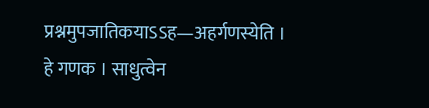प्रश्नमुपजातिकयाऽऽह—अहर्गणस्येति । हे गणक । साधुत्वेन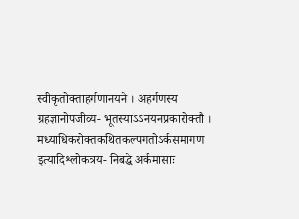स्वीकृतोक्ताहर्गणानयने । अहर्गणस्य ग्रहज्ञानोपजीव्य- भूतस्याऽऽनयनप्रकारोक्तौ । मध्याधिकरोक्तकथितकल्पगतोऽर्कसमागण इत्यादिश्लोकत्रय- निबद्धे अर्कमासाः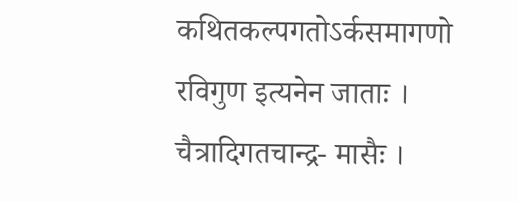कथितकल्पगतोऽर्कसमागणो रविगुण इत्यनेन जाताः । चैत्रादिगतचान्द्र- मासैः ।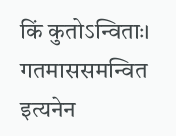किं कुतोऽन्विताः। गतमाससमन्वित इत्यनेन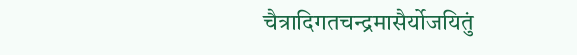चैत्रादिगतचन्द्रमासैर्योजयितुं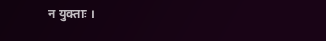न युक्ताः ।